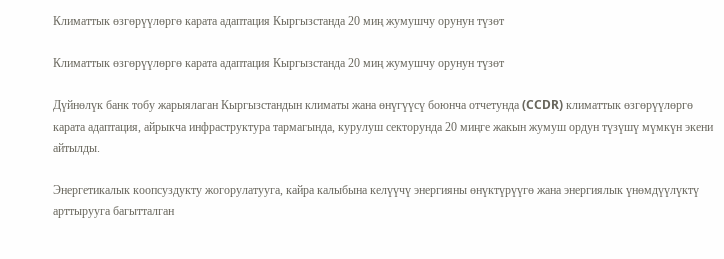Климаттык өзгөрүүлөргө карата адаптация Кыргызстанда 20 миң жумушчу орунун түзөт

Климаттык өзгөрүүлөргө карата адаптация Кыргызстанда 20 миң жумушчу орунун түзөт

Дүйнөлүк банк тобу жарыялаган Кыргызстандын климаты жана өнүгүүсү боюнча отчетунда (CCDR) климаттык өзгөрүүлөргө карата адаптация, айрыкча инфраструктура тармагында, курулуш секторунда 20 миңге жакын жумуш ордун түзүшү мүмкүн экени айтылды.

Энергетикалык коопсуздукту жогорулатууга, кайра калыбына келүүчү энергияны өнүктүрүүгө жана энергиялык үнөмдүүлүктү арттырууга багытталган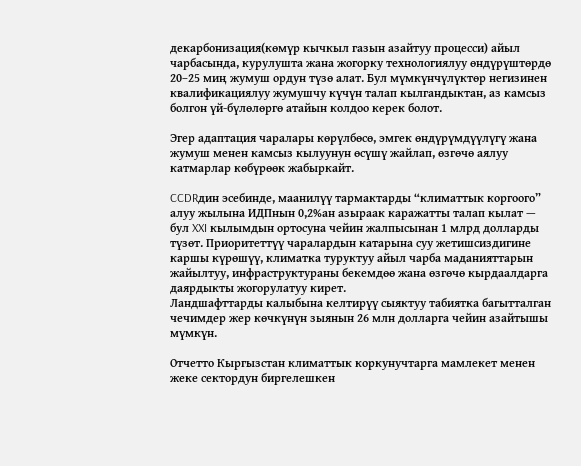декарбонизация(көмүр кычкыл газын азайтуу процесси) айыл чарбасында, курулушта жана жогорку технологиялуу өндүрүштөрдө 20–25 миң жумуш ордун түзө алат. Бул мүмкүнчүлүктөр негизинен квалификациялуу жумушчу күчүн талап кылгандыктан, аз камсыз болгон үй-бүлөлөргө атайын колдоо керек болот.

Эгер адаптация чаралары көрүлбөсө, эмгек өндүрүмдүүлүгү жана жумуш менен камсыз кылуунун өсүшү жайлап, өзгөчө аялуу катмарлар көбүрөөк жабыркайт.

CCDRдин эсебинде, маанилүү тармактарды “климаттык коргоого” алуу жылына ИДПнын 0,2%ан азыраак каражатты талап кылат — бул XXI кылымдын ортосуна чейин жалпысынан 1 млрд долларды түзөт. Приоритеттүү чаралардын катарына суу жетишсиздигине каршы күрөшүү, климатка туруктуу айыл чарба маданияттарын жайылтуу, инфраструктураны бекемдөө жана өзгөчө кырдаалдарга даярдыкты жогорулатуу кирет.
Ландшафттарды калыбына келтирүү сыяктуу табиятка багытталган чечимдер жер көчкүнүн зыянын 26 млн долларга чейин азайтышы мүмкүн.

Отчетто Кыргызстан климаттык коркунучтарга мамлекет менен жеке сектордун биргелешкен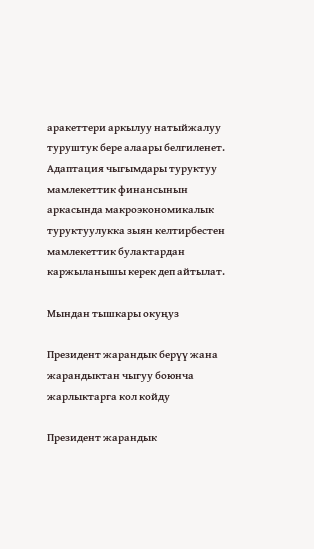аракеттери аркылуу натыйжалуу туруштук бере алаары белгиленет. Адаптация чыгымдары туруктуу мамлекеттик финансынын аркасында макроэкономикалык туруктуулукка зыян келтирбестен мамлекеттик булактардан каржыланышы керек деп айтылат.

Мындан тышкары окуңуз

Президент жарандык берүү жана жарандыктан чыгуу боюнча жарлыктарга кол койду

Президент жарандык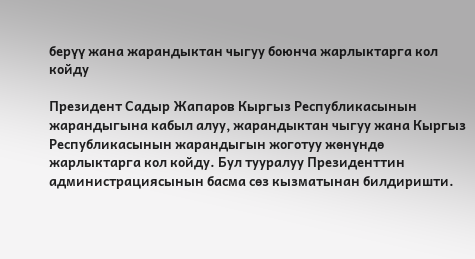берүү жана жарандыктан чыгуу боюнча жарлыктарга кол койду

Президент Садыр Жапаров Кыргыз Республикасынын жарандыгына кабыл алуу, жарандыктан чыгуу жана Кыргыз Республикасынын жарандыгын жоготуу жөнүндө жарлыктарга кол койду. Бул тууралуу Президенттин администрациясынын басма сөз кызматынан билдиришти.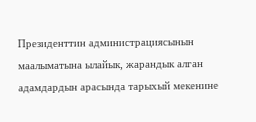Президенттин администрациясынын маалыматына ылайык, жарандык алган адамдардын арасында тарыхый мекенине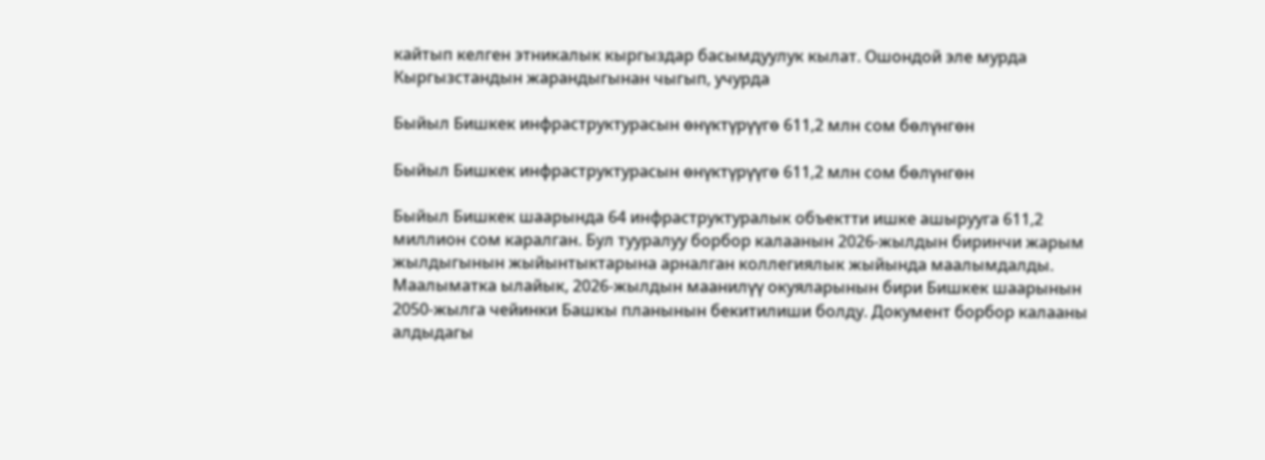кайтып келген этникалык кыргыздар басымдуулук кылат. Ошондой эле мурда Кыргызстандын жарандыгынан чыгып, учурда

Быйыл Бишкек инфраструктурасын өнүктүрүүгө 611,2 млн сом бөлүнгөн

Быйыл Бишкек инфраструктурасын өнүктүрүүгө 611,2 млн сом бөлүнгөн

Быйыл Бишкек шаарында 64 инфраструктуралык объектти ишке ашырууга 611,2 миллион сом каралган. Бул тууралуу борбор калаанын 2026-жылдын биринчи жарым жылдыгынын жыйынтыктарына арналган коллегиялык жыйында маалымдалды. Маалыматка ылайык, 2026-жылдын маанилүү окуяларынын бири Бишкек шаарынын 2050-жылга чейинки Башкы планынын бекитилиши болду. Документ борбор калааны алдыдагы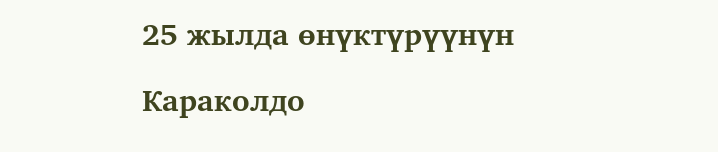25 жылда өнүктүрүүнүн

Караколдо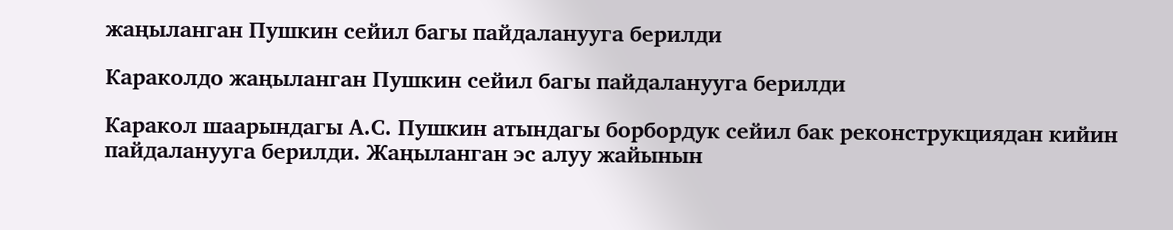жаңыланган Пушкин сейил багы пайдаланууга берилди

Караколдо жаңыланган Пушкин сейил багы пайдаланууга берилди

Каракол шаарындагы А.С. Пушкин атындагы борбордук сейил бак реконструкциядан кийин пайдаланууга берилди. Жаңыланган эс алуу жайынын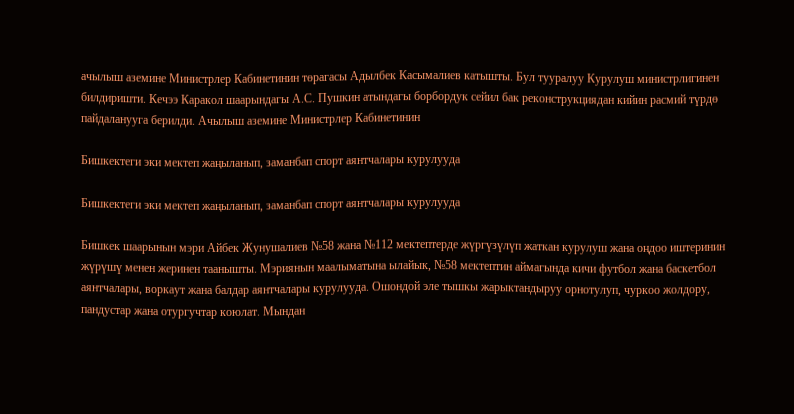ачылыш аземине Министрлер Кабинетинин төрагасы Адылбек Касымалиев катышты. Бул тууралуу Курулуш министрлигинен билдиришти. Кечээ Каракол шаарындагы А.С. Пушкин атындагы борбордук сейил бак реконструкциядан кийин расмий түрдө пайдаланууга берилди. Ачылыш аземине Министрлер Кабинетинин

Бишкектеги эки мектеп жаңыланып, заманбап спорт аянтчалары курулууда

Бишкектеги эки мектеп жаңыланып, заманбап спорт аянтчалары курулууда

Бишкек шаарынын мэри Айбек Жунушалиев №58 жана №112 мектептерде жүргүзүлүп жаткан курулуш жана оңдоо иштеринин жүрүшү менен жеринен таанышты. Мэриянын маалыматына ылайык, №58 мектептин аймагында кичи футбол жана баскетбол аянтчалары, воркаут жана балдар аянтчалары курулууда. Ошондой эле тышкы жарыктандыруу орнотулуп, чуркоо жолдору, пандустар жана отургучтар коюлат. Мындан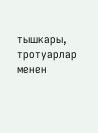тышкары, тротуарлар менен